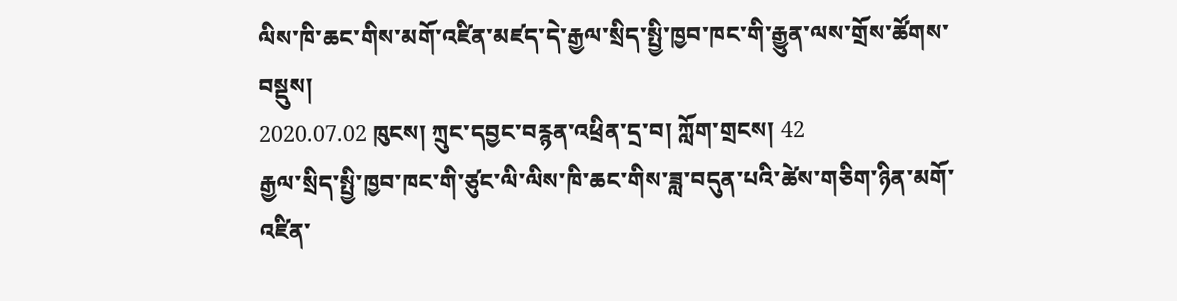ལིས་ཁི་ཆང་གིས་མགོ་འཛིན་མཛད་དེ་རྒྱལ་སྲིད་སྤྱི་ཁྱབ་ཁང་གི་རྒྱུན་ལས་གྲོས་ཚོགས་བསྡུས།
2020.07.02 ཁུངས། ཀྲུང་དབྱང་བརྙན་འཕྲིན་དྲ་བ། ཀློག་གྲངས། 42
རྒྱལ་སྲིད་སྤྱི་ཁྱབ་ཁང་གི་ཙུང་ལི་ལིས་ཁི་ཆང་གིས་ཟླ་བདུན་པའི་ཚེས་གཅིག་ཉིན་མགོ་འཛིན་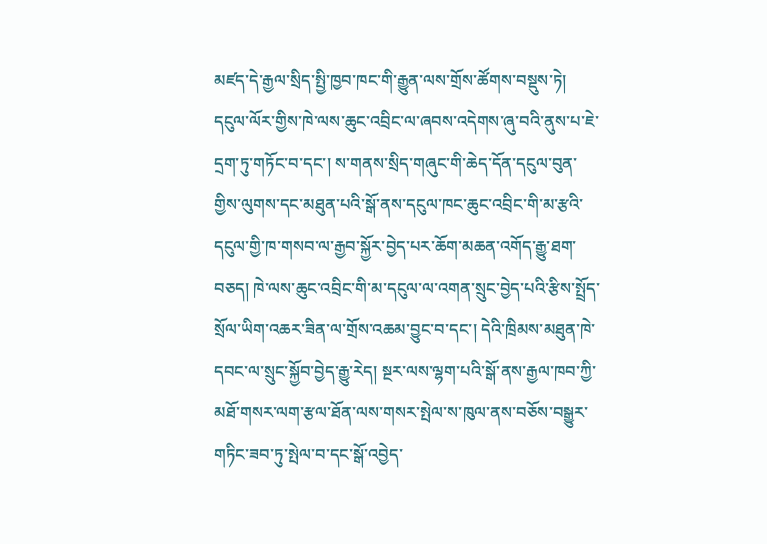མཛད་དེ་རྒྱལ་སྲིད་སྤྱི་ཁྱབ་ཁང་གི་རྒྱུན་ལས་གྲོས་ཚོགས་བསྡུས་ཏེ། དངུལ་ལོར་གྱིས་ཁེ་ལས་ཆུང་འབྲིང་ལ་ཞབས་འདེགས་ཞུ་བའི་ནུས་པ་ཇེ་དྲག་ཏུ་གཏོང་བ་དང་། ས་གནས་སྲིད་གཞུང་གི་ཆེད་དོན་དངུལ་བུན་གྱིས་ལུགས་དང་མཐུན་པའི་སྒོ་ནས་དངུལ་ཁང་ཆུང་འབྲིང་གི་མ་རྩའི་དངུལ་གྱི་ཁ་གསབ་ལ་རྒྱབ་སྐྱོར་བྱེད་པར་ཆོག་མཆན་འགོད་རྒྱུ་ཐག་བཅད། ཁེ་ལས་ཆུང་འབྲིང་གི་མ་དངུལ་ལ་འགན་སྲུང་བྱེད་པའི་རྩིས་སྤྲོད་སྲོལ་ཡིག་འཆར་ཟིན་ལ་གྲོས་འཆམ་བྱུང་བ་དང་། དེའི་ཁྲིམས་མཐུན་ཁེ་དབང་ལ་སྲུང་སྐྱོབ་བྱེད་རྒྱུ་རེད། སྔར་ལས་ལྷག་པའི་སྒོ་ནས་རྒྱལ་ཁབ་ཀྱི་མཐོ་གསར་ལག་རྩལ་ཐོན་ལས་གསར་སྤེལ་ས་ཁུལ་ནས་བཅོས་བསྒྱུར་གཏིང་ཟབ་ཏུ་སྤེལ་བ་དང་སྒོ་འབྱེད་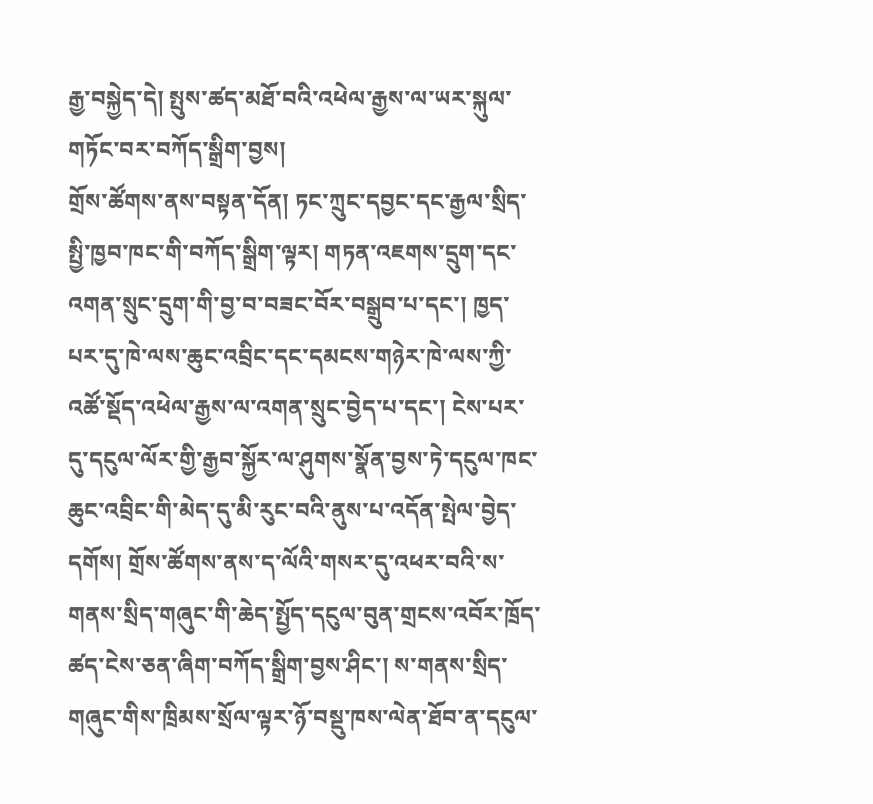རྒྱ་བསྐྱེད་དེ། སྤུས་ཚད་མཐོ་བའི་འཕེལ་རྒྱས་ལ་ཡར་སྐུལ་གཏོང་བར་བཀོད་སྒྲིག་བྱས།
གྲོས་ཚོགས་ནས་བསྟན་དོན། ཏང་ཀྲུང་དབྱང་དང་རྒྱལ་སྲིད་སྤྱི་ཁྱབ་ཁང་གི་བཀོད་སྒྲིག་ལྟར། གཏན་འཇགས་དྲུག་དང་འགན་སྲུང་དྲུག་གི་བྱ་བ་བཟང་བོར་བསྒྲུབ་པ་དང་། ཁྱད་པར་དུ་ཁེ་ལས་ཆུང་འབྲིང་དང་དམངས་གཉེར་ཁེ་ལས་ཀྱི་འཚོ་སྡོད་འཕེལ་རྒྱས་ལ་འགན་སྲུང་བྱེད་པ་དང་། ངེས་པར་དུ་དངུལ་ལོར་གྱི་རྒྱབ་སྐྱོར་ལ་ཤུགས་སྣོན་བྱས་ཏེ་དངུལ་ཁང་ཆུང་འབྲིང་གི་མེད་དུ་མི་རུང་བའི་ནུས་པ་འདོན་སྤེལ་བྱེད་དགོས། གྲོས་ཚོགས་ནས་ད་ལོའི་གསར་དུ་འཕར་བའི་ས་གནས་སྲིད་གཞུང་གི་ཆེད་སྤྱོད་དངུལ་བུན་གྲངས་འབོར་ཁྲོད་ཚད་ངེས་ཅན་ཞིག་བཀོད་སྒྲིག་བྱས་ཤིང་། ས་གནས་སྲིད་གཞུང་གིས་ཁྲིམས་སྲོལ་ལྟར་ཉོ་བསྡུ་ཁས་ལེན་ཐོབ་ན་དངུལ་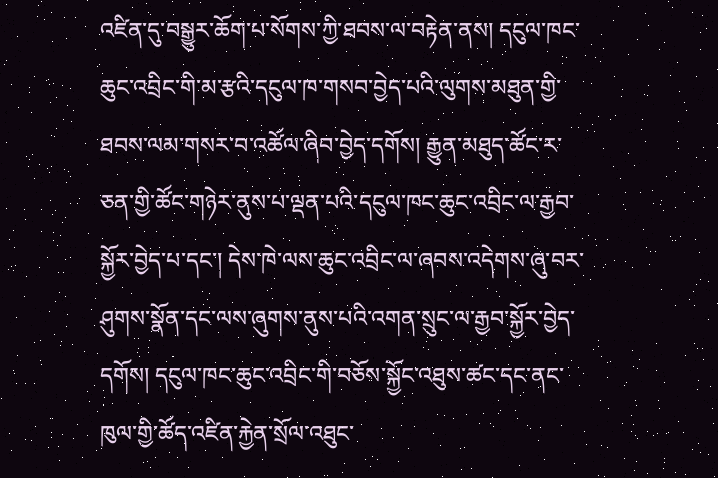འཛིན་དུ་བསྒྱུར་ཆོག་པ་སོགས་ཀྱི་ཐབས་ལ་བརྟེན་ནས། དངུལ་ཁང་ཆུང་འབྲིང་གི་མ་རྩའི་དངུལ་ཁ་གསབ་བྱེད་པའི་ལུགས་མཐུན་གྱི་ཐབས་ལམ་གསར་བ་འཚོལ་ཞིབ་བྱེད་དགོས། རྒྱུན་མཐུད་ཚོང་ར་ཅན་གྱི་ཚོང་གཉེར་ནུས་པ་ལྡན་པའི་དངུལ་ཁང་ཆུང་འབྲིང་ལ་རྒྱབ་སྐྱོར་བྱེད་པ་དང་། དེས་ཁེ་ལས་ཆུང་འབྲིང་ལ་ཞབས་འདེགས་ཞུ་བར་ཤུགས་སྣོན་དང་ལས་ཞུགས་ནུས་པའི་འགན་སྲུང་ལ་རྒྱབ་སྐྱོར་བྱེད་དགོས། དངུལ་ཁང་ཆུང་འབྲིང་གི་བཅོས་སྐྱོང་འཐུས་ཚང་དང་ནང་ཁུལ་གྱི་ཚོད་འཛིན་རྐྱེན་སྲོལ་འཐུང་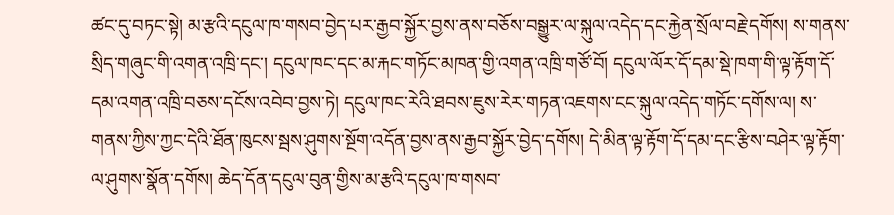ཚང་དུ་བཏང་སྟེ། མ་རྩའི་དངུལ་ཁ་གསབ་བྱེད་པར་རྒྱབ་སྐྱོར་བྱས་ནས་བཅོས་བསྒྱུར་ལ་སྐུལ་འདེད་དང་རྐྱེན་སྲོལ་བརྗེ་དགོས། ས་གནས་སྲིད་གཞུང་གི་འགན་འཁྲི་དང་། དངུལ་ཁང་དང་མ་རྐང་གཏོང་མཁན་གྱི་འགན་འཁྲི་གཙོ་བོ། དངུལ་ལོར་དོ་དམ་སྡེ་ཁག་གི་ལྟ་རྟོག་དོ་དམ་འགན་འཁྲི་བཅས་དངོས་འབེབ་བྱས་ཏེ། དངུལ་ཁང་རེའི་ཐབས་ཇུས་རེར་གཏན་འཇགས་ངང་སྐུལ་འདེད་གཏོང་དགོས་ལ། ས་གནས་ཀྱིས་ཀྱང་དེའི་ཐོན་ཁུངས་སྦས་ཤུགས་སྔོག་འདོན་བྱས་ནས་རྒྱབ་སྐྱོར་བྱེད་དགོས། དེ་མིན་ལྟ་རྟོག་དོ་དམ་དང་རྩིས་བཤེར་ལྟ་རྟོག་ལ་ཤུགས་སྣོན་དགོས། ཆེད་དོན་དངུལ་བུན་གྱིས་མ་རྩའི་དངུལ་ཁ་གསབ་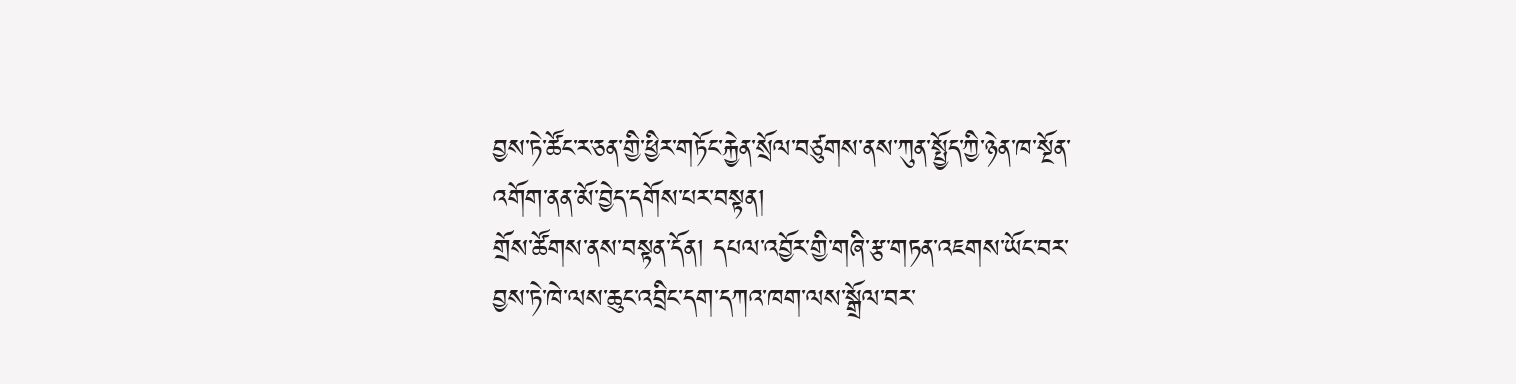བྱས་ཏེ་ཚོང་ར་ཅན་གྱི་ཕྱིར་གཏོང་རྐྱེན་སྲོལ་བཙུགས་ནས་ཀུན་སྤྱོད་ཀྱི་ཉེན་ཁ་སྔོན་འགོག་ནན་མོ་བྱེད་དགོས་པར་བསྟན།
གྲོས་ཚོགས་ནས་བསྟན་དོན། དཔལ་འབྱོར་གྱི་གཞི་རྩ་གཏན་འཇགས་ཡོང་བར་བྱས་ཏེ་ཁེ་ལས་ཆུང་འབྲིང་དག་དཀའ་ཁག་ལས་སྒྲོལ་བར་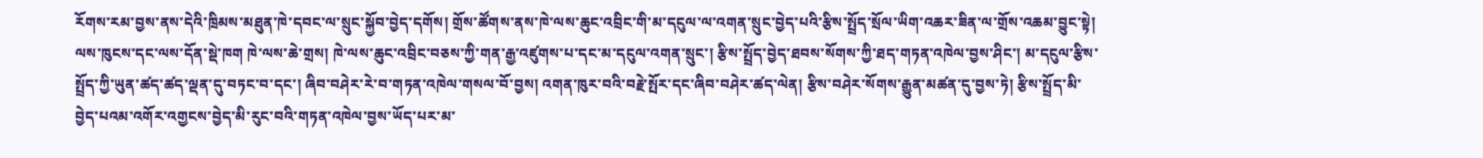རོགས་རམ་བྱས་ནས་དེའི་ཁྲིམས་མཐུན་ཁེ་དབང་ལ་སྲུང་སྐྱོབ་བྱེད་དགོས། གྲོས་ཚོགས་ནས་ཁེ་ལས་ཆུང་འབྲིང་གི་མ་དངུལ་ལ་འགན་སྲུང་བྱེད་པའི་རྩིས་སྤྲོད་སྲོལ་ཡིག་འཆར་ཟིན་ལ་གྲོས་འཆམ་བྱུང་སྟེ། ལས་ཁུངས་དང་ལས་དོན་སྡེ་ཁག ཁེ་ལས་ཆེ་གྲས། ཁེ་ལས་ཆུང་འབྲིང་བཅས་ཀྱི་གན་རྒྱ་འཛུགས་པ་དང་མ་དངུལ་འགན་སྲུང་། རྩིས་སྤྲོད་བྱེད་ཐབས་སོགས་ཀྱི་ཐད་གཏན་འཁེལ་བྱས་ཤིང་། མ་དངུལ་རྩིས་སྤྲོད་ཀྱི་ཡུན་ཚད་ཚད་ལྡན་དུ་བཏང་བ་དང་། ཞིབ་བཤེར་རེ་བ་གཏན་འཁེལ་གསལ་བོ་བྱས། འགན་ཁུར་བའི་བརྗེ་སྤོར་དང་ཞིབ་བཤེར་ཚད་ལེན། རྩིས་བཤེར་སོགས་རྒྱུན་མཚན་དུ་བྱས་ཏེ། རྩིས་སྤྲོད་མི་བྱེད་པའམ་འགོར་འགྱངས་བྱེད་མི་རུང་བའི་གཏན་འཁེལ་བྱས་ཡོད་པར་མ་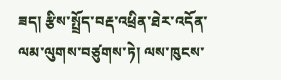ཟད། རྩིས་སྤྲོད་བརྡ་འཕྲིན་ཐེར་འདོན་ལམ་ལུགས་བཙུགས་ཏེ། ལས་ཁུངས་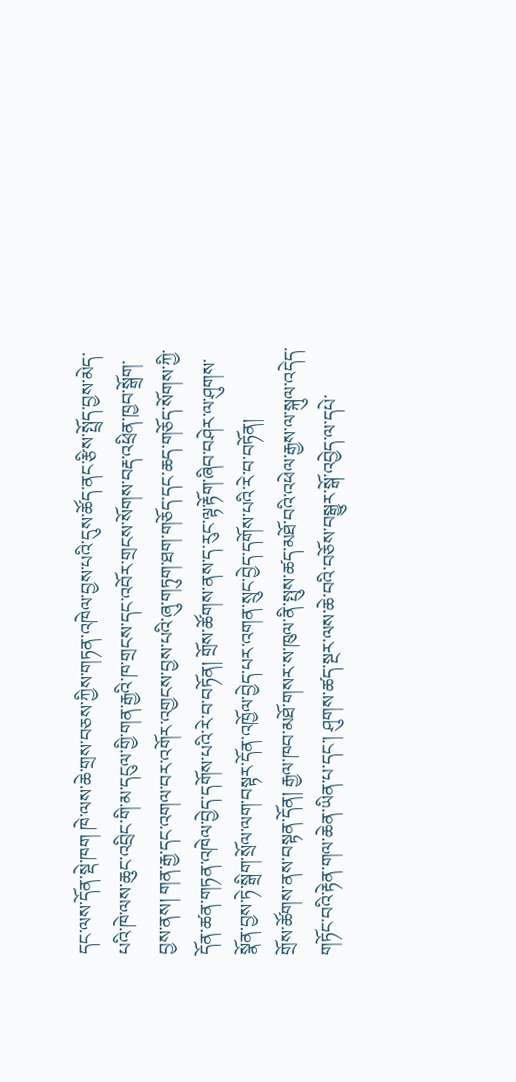དང་ལས་དོན་སྡེ་ཁག ཁེ་ལས་ཆེ་གྲས་བཅས་ཀྱིས་གཏན་འཁེལ་བྱས་པའི་དུས་ཚོད་ནང་རྩིས་སྤྲོད་བྱས་མེད་པའི་ཁེ་ལས་ཆུང་འབྲིང་གི་མ་དངུལ་གྱི་གན་རྒྱའི་ཁ་གྲངས་དང་འབོར་གྲངས་སོགས་བརྡ་འཕྲིན་ཁྱབ་སྒྲོག་བྱས་ནས། གན་རྒྱ་དང་འགལ་བར་འགོར་འགྱངས་བྱས་པའི་ཞུ་གཏུག་ཐག་གཅོད་དང་ཆད་གཅོད་སོགས་ཀྱི་དོན་ཚན་གཏན་འཁེལ་བྱེད་དགོས་པའི་རེ་བ་བཏོན། གྲོས་ཚོགས་ནས་ད་རུང་ལྟ་རྟོག་ཞིབ་བཤེར་ལ་ཤུགས་སྣོན་བྱས་ཏེ་སྒྲིག་སྲོལ་ལག་བསྟར་དོན་འཁྱོལ་བྱེད་པར་འགན་སྲུང་བྱེད་དགོས་པའི་རེ་བ་བཏོན།
གྲོས་ཚོགས་ནས་བསྟན་དོན། རྒྱལ་ཁབ་མཐོ་གསར་ས་ཁུལ་ནི་སྤུས་ཚད་མཐོ་བའི་འཕེལ་རྒྱས་ལ་སྐུལ་འདེད་གཏོང་བའི་རྟེན་གལ་ཆེན་ཡིན་པ་དང་། ཤུགས་ཚད་སྔར་ལས་ཆེ་བའི་བཅོས་བསྒྱུར་སྒོ་འབྱེད་ལ་དཔེ་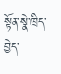སྟོན་སྣེ་ཁྲིད་བྱེད་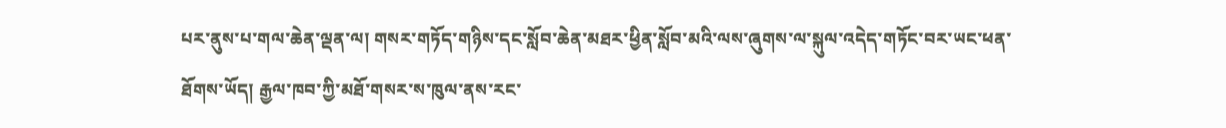པར་ནུས་པ་གལ་ཆེན་ལྡན་ལ། གསར་གཏོད་གཉིས་དང་སློབ་ཆེན་མཐར་ཕྱིན་སློབ་མའི་ལས་ཞུགས་ལ་སྐུལ་འདེད་གཏོང་བར་ཡང་ཕན་ཐོགས་ཡོད། རྒྱལ་ཁབ་ཀྱི་མཐོ་གསར་ས་ཁུལ་ནས་རང་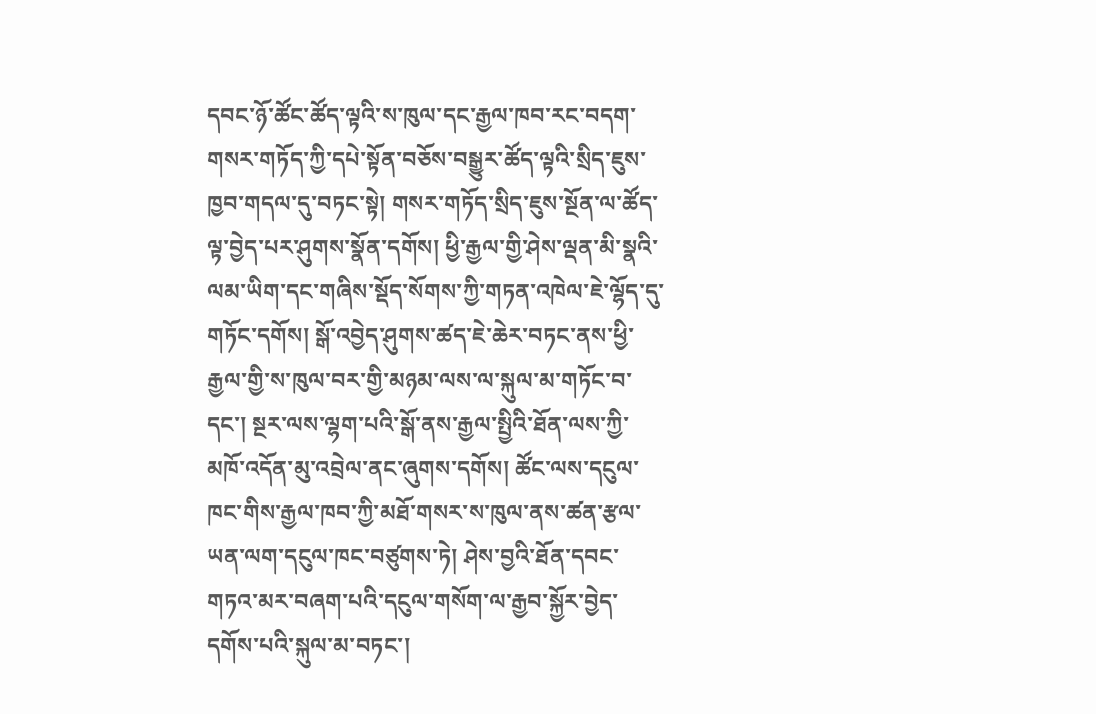དབང་ཉོ་ཚོང་ཚོད་ལྟའི་ས་ཁུལ་དང་རྒྱལ་ཁབ་རང་བདག་གསར་གཏོད་ཀྱི་དཔེ་སྟོན་བཅོས་བསྒྱུར་ཚོད་ལྟའི་སྲིད་ཇུས་ཁྱབ་གདལ་དུ་བཏང་སྟེ། གསར་གཏོད་སྲིད་ཇུས་སྔོན་ལ་ཚོད་ལྟ་བྱེད་པར་ཤུགས་སྣོན་དགོས། ཕྱི་རྒྱལ་གྱི་ཤེས་ལྡན་མི་སྣའི་ལམ་ཡིག་དང་གཞིས་སྡོད་སོགས་ཀྱི་གཏན་འཁེལ་ཇེ་ལྷོད་དུ་གཏོང་དགོས། སྒོ་འབྱེད་ཤུགས་ཚད་ཇེ་ཆེར་བཏང་ནས་ཕྱི་རྒྱལ་གྱི་ས་ཁུལ་བར་གྱི་མཉམ་ལས་ལ་སྐུལ་མ་གཏོང་བ་དང་། སྔར་ལས་ལྷག་པའི་སྒོ་ནས་རྒྱལ་སྤྱིའི་ཐོན་ལས་ཀྱི་མཁོ་འདོན་མུ་འབྲེལ་ནང་ཞུགས་དགོས། ཚོང་ལས་དངུལ་ཁང་གིས་རྒྱལ་ཁབ་ཀྱི་མཐོ་གསར་ས་ཁུལ་ནས་ཚན་རྩལ་ཡན་ལག་དངུལ་ཁང་བཙུགས་ཏེ། ཤེས་བྱའི་ཐོན་དབང་གཏའ་མར་བཞག་པའི་དངུལ་གསོག་ལ་རྒྱབ་སྐྱོར་བྱེད་དགོས་པའི་སྐུལ་མ་བཏང་།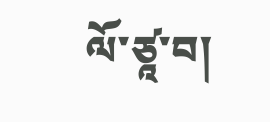ལོ་ཙཱ་བ།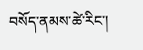བསོད་ནམས་ཚེ་རིང་།